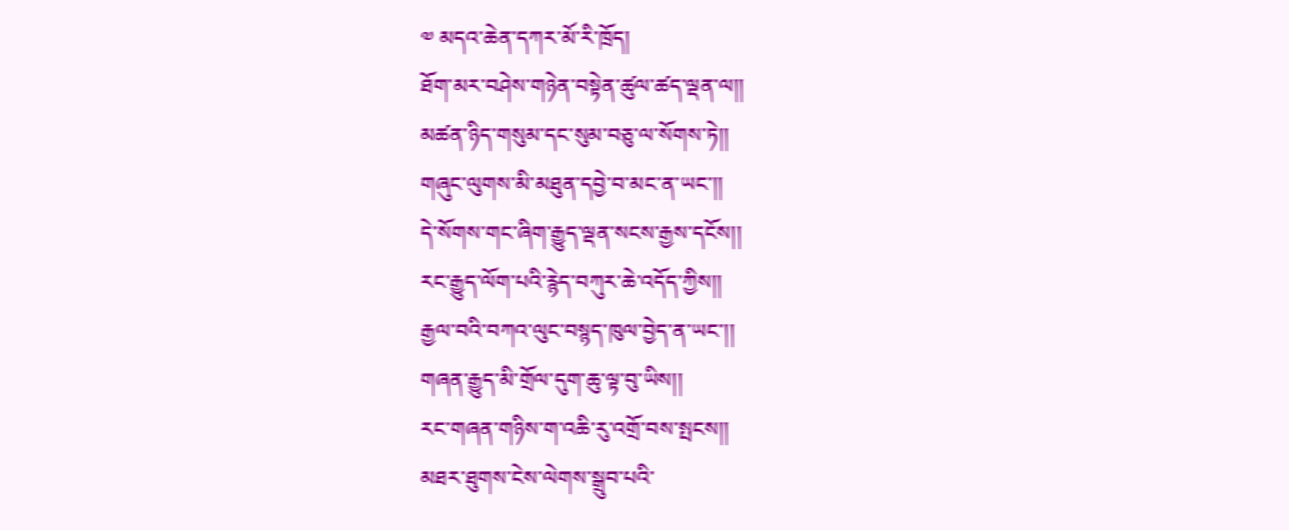༧ མདའ་ཆེན་དཀར་མོ་རི་ཁྲོད།
ཐོག་མར་བཤེས་གཉེན་བསྟེན་ཚུལ་ཚད་ལྡན་ལ།།
མཚན་ཉིད་གསུམ་དང་སུམ་བཅུ་ལ་སོགས་ཏེ།།
གཞུང་ལུགས་མི་མཐུན་དབྱེ་བ་མང་ན་ཡང་།།
དེ་སོགས་གང་ཞིག་རྒྱུད་ལྡན་སངས་རྒྱས་དངོས།།
རང་རྒྱུད་ལོག་པའི་རྙེད་བཀུར་ཆེ་འདོད་ཀྱིས།།
རྒྱལ་བའི་བཀའ་ལུང་བསྙད་ཁུལ་བྱེད་ན་ཡང་།།
གཞན་རྒྱུད་མི་གྲོལ་དུག་ཆུ་ལྟ་བུ་ཡིས།།
རང་གཞན་གཉིས་ག་འཆི་རུ་འགྲོ་བས་སྤངས།།
མཐར་ཐུགས་ངེས་ལེགས་སྒྲུབ་པའི་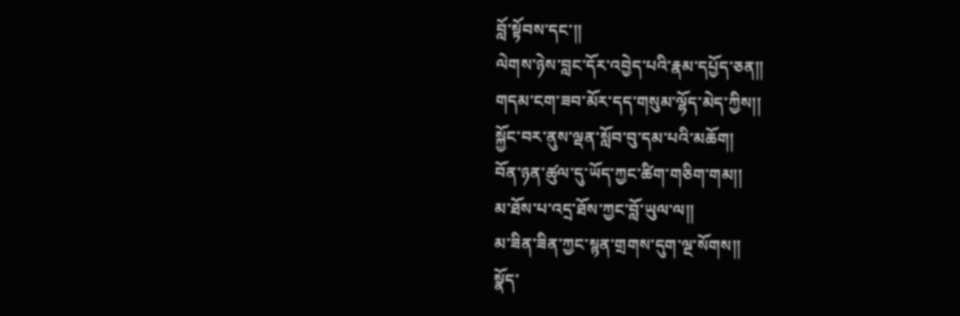བློ་སྟོབས་དང་།།
ལེགས་ཉེས་བླང་དོར་འབྱེད་པའི་རྣམ་དཔྱོད་ཅན།།
གདམ་ངག་ཟབ་མོར་དད་གསུམ་ལྷོད་མེད་ཀྱིས།།
སྐྱོང་བར་ནུས་ལྡན་སློབ་བུ་དམ་པའི་མཆོག།
བོན་ཉན་ཚུལ་དུ་ཡོད་ཀྱང་ཚིག་གཅིག་གམ།།
མ་ཐོས་པ་འདྲ་ཐོས་ཀྱང་བློ་ཡུལ་ལ།།
མ་ཟིན་ཟིན་ཀྱང་སྙན་གྲགས་དུག་ལྔ་སོགས།།
སྣོད་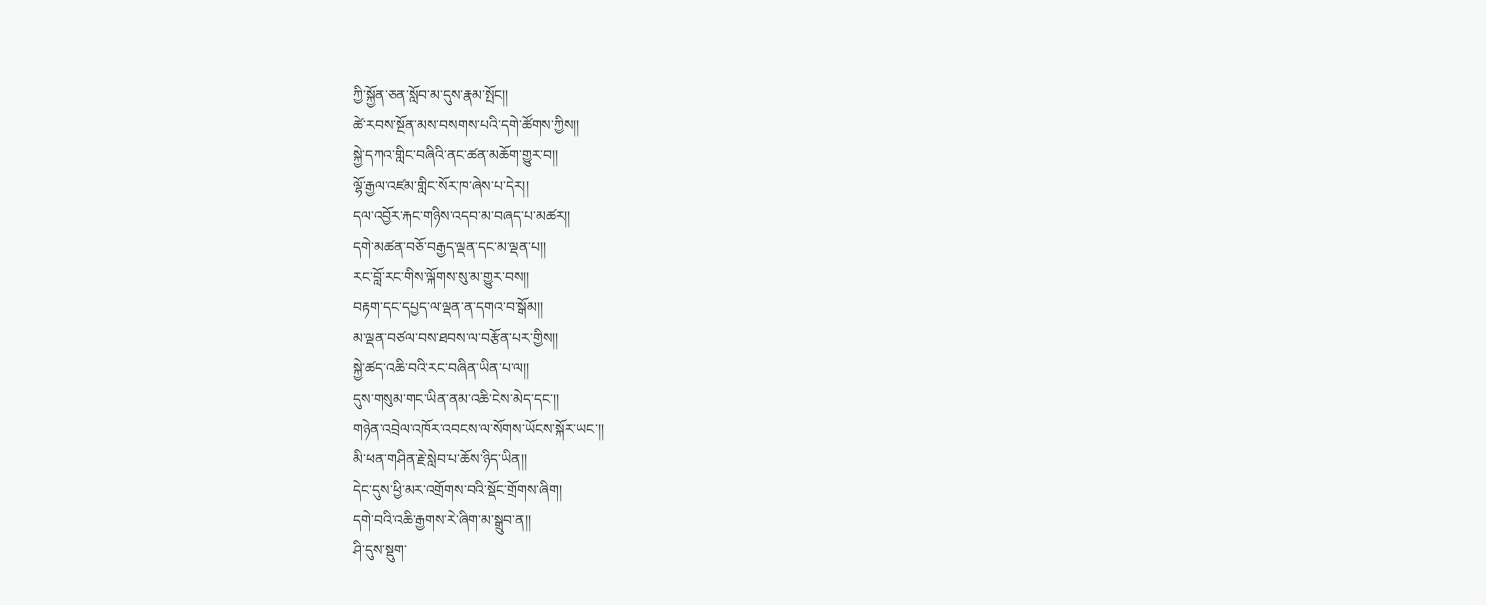ཀྱི་སྐྱོན་ཅན་སློབ་མ་དུས་རྣམ་སྤོང།།
ཚེ་རབས་སྔོན་མས་བསགས་པའི་དགེ་ཚོགས་ཀྱིས།།
སྐྱེ་དཀའ་གླིང་བཞིའི་ནང་ཚན་མཆོག་གྱུར་བ།།
ལྷོ་རྒྱལ་འཛམ་གླིང་སོར་ཁ་ཞེས་པ་དེར།།
དལ་འབྱོར་རྐང་གཉིས་འདབ་མ་བཞད་པ་མཚར།།
དགེ་མཚན་བཅོ་བརྒྱད་ལྡན་དང་མ་ལྡན་པ།།
རང་བློ་རང་གིས་ལྐོགས་སུ་མ་གྱུར་བས།།
བརྟག་དང་དཔྱད་ལ་ལྡན་ན་དགའ་བ་སྒོམ།།
མ་ལྡན་བཙལ་བས་ཐབས་ལ་བརྩོན་པར་གྱིས།།
སྐྱེ་ཚད་འཆི་བའི་རང་བཞིན་ཡིན་པ་ལ།།
དུས་གསུམ་གང་ཡིན་ནམ་འཆི་ངེས་མེད་དང་།།
གཉེན་འབྲེལ་འཁོར་འབངས་ལ་སོགས་ཡོངས་སྐོར་ཡང་།།
མི་ཕན་གཤིན་རྗེ་སླེབ་པ་ཆོས་ཉིད་ཡིན།།
དེང་དུས་ཕྱི་མར་འགྲོགས་བའི་སྡོང་གྲོགས་ཞིག།
དགེ་བའི་འཆི་རྒྱགས་རེ་ཞིག་མ་སྒྲུབ་ན།།
ཤི་དུས་སྡུག་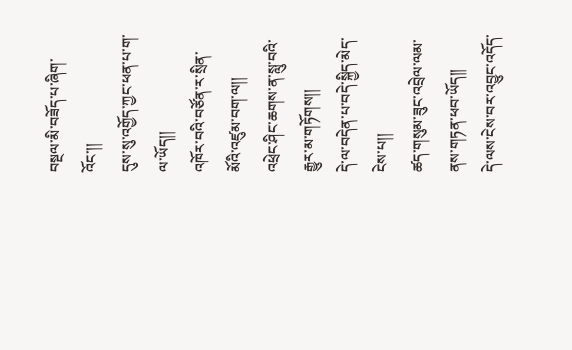བསྔལ་མི་བཟོད་པ་ཞིག་འོང་།།
དུས་སུ་འགྱོད་ཀྱང་ཕན་པ་ག་ལ་ཡོད།།
འཁོར་བའི་བཙོན་ར་སྲིན་མོའི་འཛུམ་བག་ལ།།
འཕྲེང་ཤིང་ཆགས་ན་སླུ་བའི་རྒྱུར་མ་གཏོགས།།
དེ་ལ་བདེན་པ་བདེ་སྐྱིད་མེད་ངེས་པ།།
ཚད་གསུམ་ཟུང་འབྲེལ་ལམ་ནས་གཏན་ཕབ་ཡོད།།
དེ་ལས་ངེས་བར་འབྱུང་འདོད་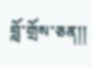བློ་གྲོས་ཅན།།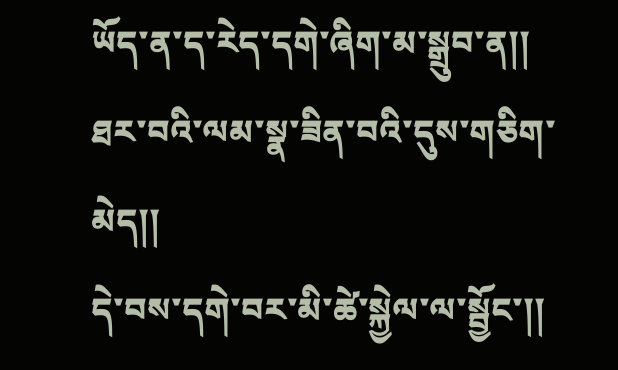ཡོད་ན་ད་རེད་དགེ་ཞིག་མ་སྒྲུབ་ན།།
ཐར་བའི་ལམ་སྣ་ཟིན་བའི་དུས་གཅིག་མེད།།
དེ་བས་དགེ་བར་མི་ཚེ་སྐྱེལ་ལ་སྦྱོང་།།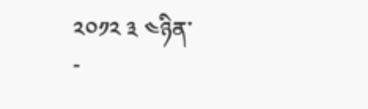༢༠༡༢ ༣ ༤ཉིན་
-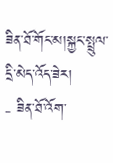ཟིན་ཐོ་གོང་མ།སྐྱང་སྤྲུལ་དྲི་མེད་འོད་ཟེར།
- ཟིན་ཐོ་འོག་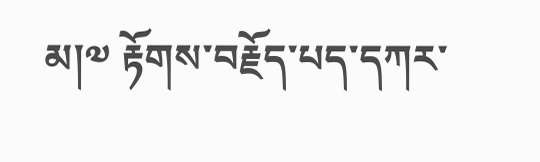མ།༧ རྟོགས་བརྗོད་པད་དཀར་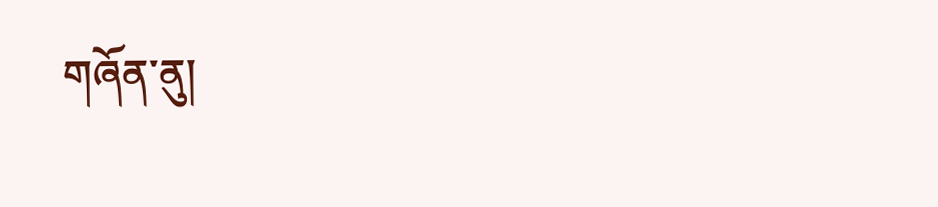གཞོན་ནུ།